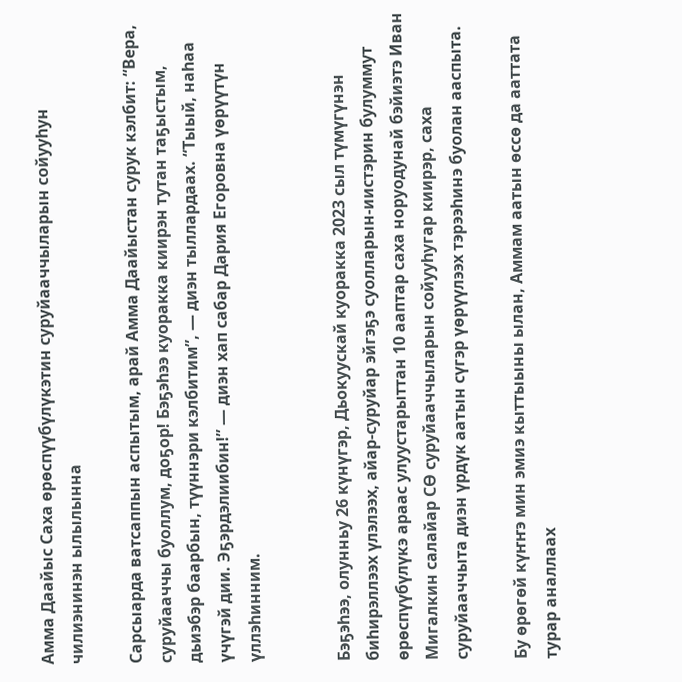Амма Даайыс Саха өрөспүүбүлүкэтин суруйааччыларын сойууһун чилиэнинэн ылылынна

Сарсыарда ватсаппын аспытым, арай Амма Даайыстан сурук кэлбит: “Вера, суруйааччы буоллум, доҕор! Бэҕэһээ куоракка киирэн тутан таҕыстым, дьиэбэр баарбын, түүннэри кэлбитим”, — диэн тыллардаах. “Тыый, наһаа үчүгэй дии. Эҕэрдэлиибин!” — диэн хап сабар Дария Егоровна үөрүүтүн үллэһинним.


Бэҕэһээ, олунньу 26 күнүгэр, Дьокуускай куоракка 2023 сыл түмүгүнэн биһирэллээх үлэлээх, айар-суруйар эйгэҕэ суолларын-иистэрин булуммут өрөспүүбүлүкэ араас улуустарыттан 10 ааптар саха норуодунай бэйиэтэ Иван Мигалкин салайар СӨ суруйааччыларын сойууһугар киирэр, саха суруйааччыта диэн үрдүк аатын сүгэр үөрүүлээх тэрээһинэ буолан ааспыта.

Бу өрөгөй күҥҥэ мин эмиэ кыттыыны ылан, Аммам аатын өссө да ааттата турар аналлаах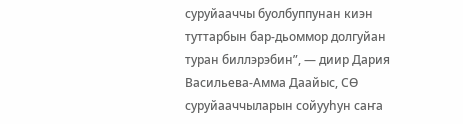суруйааччы буолбуппунан киэн туттарбын бар-дьоммор долгуйан туран биллэрэбин”, — диир Дария Васильева-Амма Даайыс, СӨ суруйааччыларын сойууһун саҥа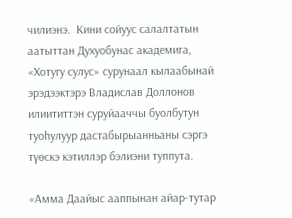чилиэнэ.  Кини сойуус салалтатын аатыттан Духуобунас академига, «Хотугу сулус» сурунаал кылаабынай эрэдээктэрэ Владислав Доллонов илиититтэн суруйааччы буолбутун туоһулуур дастабырыанньаны сэргэ түөскэ кэтиллэр бэлиэни туппута.

«Амма Даайыс ааппынан айар-тутар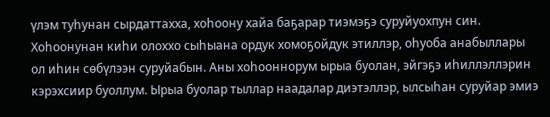үлэм туһунан сырдаттахха, хоһоону хайа баҕарар тиэмэҕэ суруйуохпун син. Хоһоонунан киһи олоххо сыһыана ордук хомоҕойдук этиллэр, оһуоба анабыллары ол иһин сөбүлээн суруйабын. Аны хоһооннорум ырыа буолан, эйгэҕэ иһиллэллэрин кэрэхсиир буоллум. Ырыа буолар тыллар наадалар диэтэллэр, ылсыһан суруйар эмиэ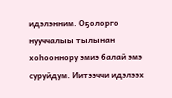идэлэнним. Оҕолорго нууччалыы тылынан хоһооннору эмиэ балай эмэ суруйдум. Иитээччи идэлээх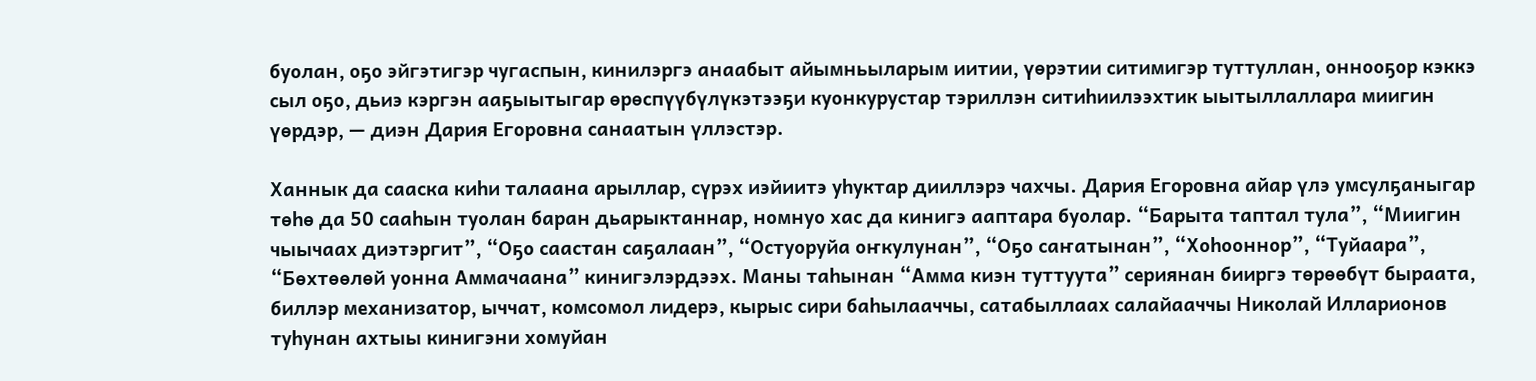буолан, оҕо эйгэтигэр чугаспын, кинилэргэ анаабыт айымньыларым иитии, үөрэтии ситимигэр туттуллан, оннооҕор кэккэ сыл оҕо, дьиэ кэргэн ааҕыытыгар өрөспүүбүлүкэтээҕи куонкурустар тэриллэн ситиһиилээхтик ыытыллаллара миигин үөрдэр, — диэн Дария Егоровна санаатын үллэстэр.

Ханнык да сааска киһи талаана арыллар, сүрэх иэйиитэ уһуктар дииллэрэ чахчы. Дария Егоровна айар үлэ умсулҕаныгар төһө да 50 сааһын туолан баран дьарыктаннар, номнуо хас да кинигэ ааптара буолар. “Барыта таптал тула”, “Миигин чыычаах диэтэргит”, “Оҕо саастан саҕалаан”, “Остуоруйа оҥкулунан”, “Оҕо саҥатынан”, “Хоһооннор”, “Туйаара”, “Бөхтөөлөй уонна Аммачаана” кинигэлэрдээх. Маны таһынан “Амма киэн туттуута” сериянан бииргэ төрөөбүт быраата, биллэр механизатор, ыччат, комсомол лидерэ, кырыс сири баһылааччы, сатабыллаах салайааччы Николай Илларионов туһунан ахтыы кинигэни хомуйан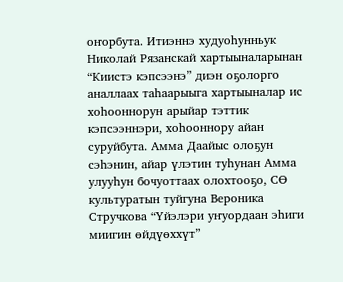оҥорбута. Итиэннэ худуоһунньук Николай Рязанскай хартыыналарынан “Киистэ кэпсээнэ” диэн оҕолорго аналлаах таһаарыыга хартыыналар ис хоһооннорун арыйар тэттик кэпсээннэри, хоһооннору айан суруйбута. Амма Даайыс олоҕун сэһэнин, айар үлэтин туһунан Амма улууһун бочуоттаах олохтооҕо, СӨ культуратын туйгуна Вероника Стручкова “Үйэлэри уҥуордаан эһиги миигин өйдүөххүт”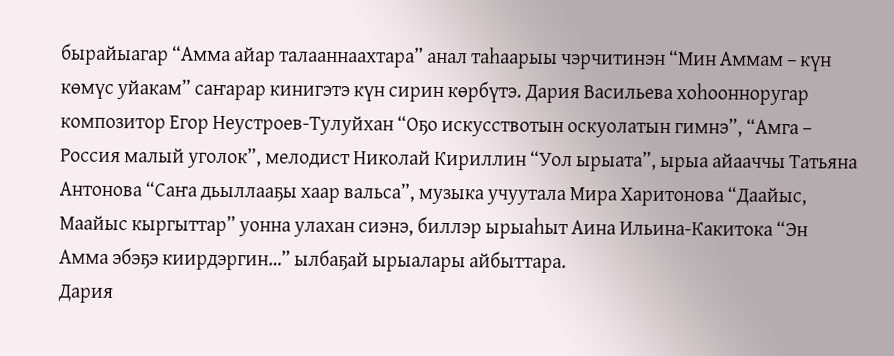бырайыагар “Амма айар талааннаахтара” анал таһаарыы чэрчитинэн “Мин Аммам – күн көмүс уйакам” саҥарар кинигэтэ күн сирин көрбүтэ. Дария Васильева хоһоонноругар композитор Егор Неустроев-Тулуйхан “Оҕо искусствотын оскуолатын гимнэ”, “Амга – Россия малый уголок”, мелодист Николай Кириллин “Уол ырыата”, ырыа айааччы Татьяна Антонова “Саҥа дьыллааҕы хаар вальса”, музыка учуутала Мира Харитонова “Даайыс, Маайыс кыргыттар” уонна улахан сиэнэ, биллэр ырыаһыт Аина Ильина-Какитока “Эн Амма эбэҕэ киирдэргин…” ылбаҕай ырыалары айбыттара.
Дария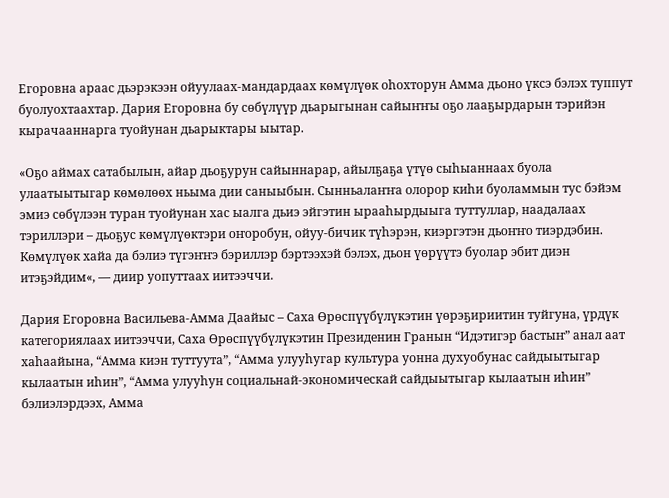Егоровна араас дьэрэкээн ойуулаах-мандардаах көмүлүөк оһохторун Амма дьоно үксэ бэлэх туппут буолуохтаахтар. Дария Егоровна бу сөбүлүүр дьарыгынан сайыҥҥы оҕо лааҕырдарын тэрийэн кырачааннарга туойунан дьарыктары ыытар.

«Оҕо аймах сатабылын, айар дьоҕурун сайыннарар, айылҕаҕа үтүө сыһыаннаах буола улаатыытыгар көмөлөөх ньыма дии саныыбын. Сынньалаҥҥа олорор киһи буоламмын тус бэйэм эмиэ сөбүлээн туран туойунан хас ыалга дьиэ эйгэтин ырааһырдыыга туттуллар, наадалаах тэриллэри – дьоҕус көмүлүөктэри оҥоробун, ойуу-бичик түһэрэн, киэргэтэн дьоҥҥо тиэрдэбин. Көмүлүөк хайа да бэлиэ түгэҥҥэ бэриллэр бэртээхэй бэлэх, дьон үөрүүтэ буолар эбит диэн итэҕэйдим«, — диир уопуттаах иитээччи.

Дария Егоровна Васильева-Амма Даайыс – Саха Өрөспүүбүлүкэтин үөрэҕириитин туйгуна, үрдүк категориялаах иитээччи, Саха Өрөспүүбүлүкэтин Президенин Гранын “Идэтигэр бастыҥ” анал аат хаһаайына, “Амма киэн туттуута”, “Амма улууһугар культура уонна духуобунас сайдыытыгар кылаатын иһин”, “Амма улууһун социальнай-экономическай сайдыытыгар кылаатын иһин” бэлиэлэрдээх, Амма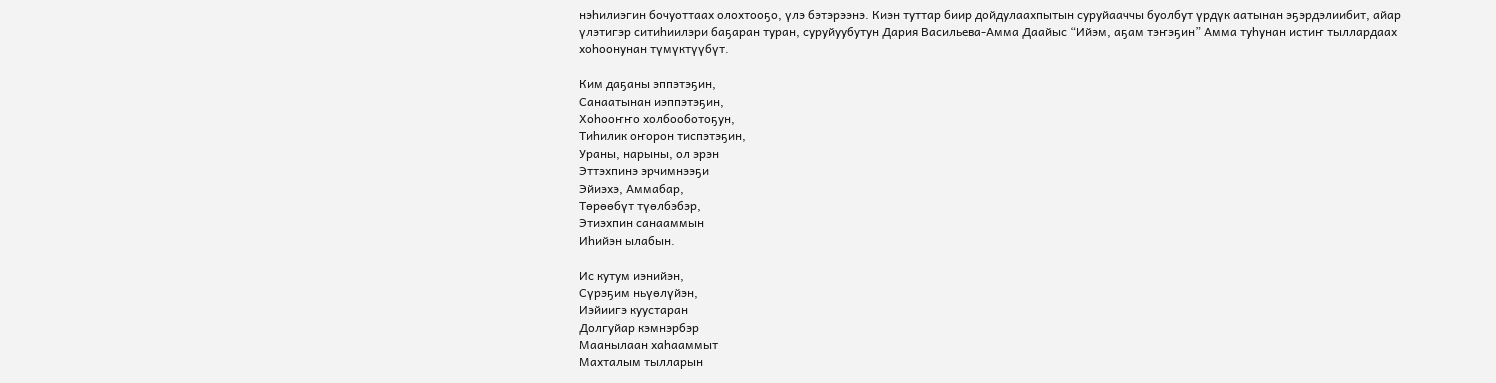нэһилиэгин бочуоттаах олохтооҕо, үлэ бэтэрээнэ. Киэн туттар биир дойдулаахпытын суруйааччы буолбут үрдүк аатынан эҕэрдэлиибит, айар үлэтигэр ситиһиилэри баҕаран туран, суруйуубутун Дария Васильева-Амма Даайыс “Ийэм, аҕам тэҥэҕин” Амма туһунан истиҥ тыллардаах хоһоонунан түмүктүүбүт.

Ким даҕаны эппэтэҕин,
Санаатынан иэппэтэҕин,
Хоhооҥҥо холбооботоҕун,
Тиhилик оҥорон тиспэтэҕин,
Ураны, нарыны, ол эрэн
Эттэхпинэ эрчимнээҕи
Эйиэхэ, Аммабар,
Төрөөбүт түөлбэбэр,
Этиэхпин санааммын
Иhийэн ылабын.

Ис кутум иэнийэн,
Сүрэҕим ньүөлүйэн,
Иэйиигэ куустаран
Долгуйар кэмнэрбэр
Маанылаан хаhааммыт
Махталым тылларын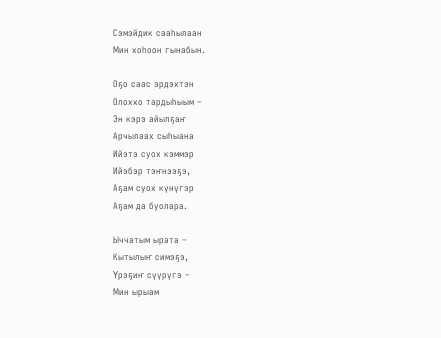Сэмэйдик сааhылаан
Мин хоhоон гынабын.

Оҕо саас эрдэхтэн
Олоххо тардыhыым –
Эн кэрэ айылҕаҥ
Арчылаах сыhыана
Ийэтэ суох кэммэр
Ийэбэр тэҥнээҕэ,
Аҕам суох күнүгэр
Аҕам да буолара.

Ыччатым ырата –
Кытылыҥ симэҕэ,
Υрэҕиҥ сүүрүгэ –
Мин ырыам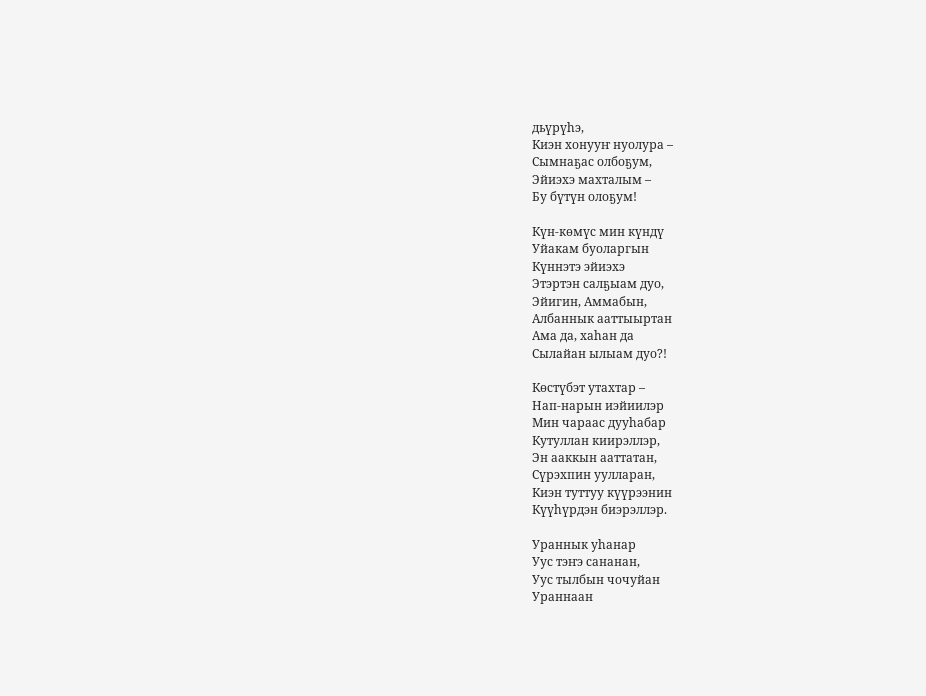дьүрүhэ,
Киэн хонууҥ нуолура –
Сымнаҕас олбоҕум,
Эйиэхэ махталым –
Бу бүтүн олоҕум!

Күн-көмүс мин күндү
Уйакам буоларгын
Күннэтэ эйиэхэ
Этэртэн салҕыам дуо,
Эйигин, Аммабын,
Албаннык ааттыыртан
Ама да, хаhан да
Сылайан ылыам дуо?!

Көстүбэт утахтар –
Нап-нарын иэйиилэр
Мин чараас дууhабар
Кутуллан киирэллэр,
Эн ааккын ааттатан,
Сүрэхпин уулларан,
Киэн туттуу күүрээнин
Күүhүрдэн биэрэллэр.

Ураннык уhанар
Уус тэҥэ сананан,
Уус тылбын чочуйан
Ураннаан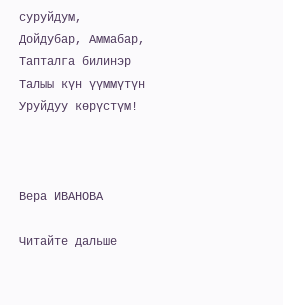суруйдум,
Дойдубар, Аммабар,
Тапталга билинэр
Талыы күн үүммүтүн
Уруйдуу көрүстүм!



Вера ИВАНОВА

Читайте дальше